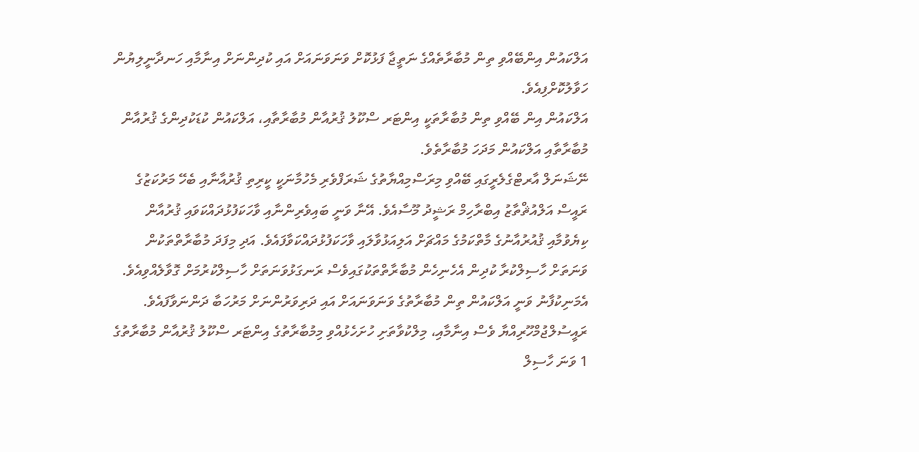އަލްކައުން އިންބޭއްވި ތިން މުބާރާތެއްގެ ނަތީޖާ ފަޅުކޮށް ވަނަވަނައަށް އައި ކުދިންނަށް އިނާމާއި ހަނދާނީލިޔުން ހަވާލުކޮށްފިއެވެ.
އަލްކައުން އިން ބޭއްވި ތިން މުބާރާތަކީ އިންޓަރ ސްކޫލު ޤުރުއާން މުބާރާތާއި، އަލްކައުން ކުޑަކުދިންގެ ޤުރުއާން މުބާރާތާއި އަލްކައުން މަދަހަ މުބާރާތެވެ.
ނޭޝަނަލް އާރޓްގެލެރީގައި ބޭއްވި މިރަސްމިއްޔާތުގެ ޝަރަފްވެރި މެހުމާނަކީ ކީރިތި ޤުރުއާނާއި ބެހޭ މަރުކަޒުގެ ރައީސް އަލްއުޘްތާޒު އިބްރާހިމް ރަޝީދު މޫސާއެވެ. އޭނާ ވަނީ ބައިވެރިންނާއި ވާހަކަފުޅުދައްކަވައި ޤުރުއާން ކިޔެވުމާއި ޤުއުރުއާނުގެ މާތްކަމުގެ މައްޗަށް އަލިއަޅުވާލައި ވާހަކަފުޅުދައްކަވާފައެވެ. އަދި މިފަދަ މުބާރާތްތަކުން ވަނަތަށް ހާސިލްކުރާ ކުދިން އެހެނިހެން މުބާރާތްތަކުގައިވެސް ރަނގަޅުވަނަތަށް ހާސިލްކުރުމަށް ގޮވާލެއްވިއެވެ. އެމަނިކުފާނު ވަނީ އަލްކައުން ތިން މުބާރާތުގެ ވަނަވަނައަށް އައި ދަރިވަރުންނަށް މަރުހަބާ ދަންނަވާފައެވެ.
ރައީސުލްޖުމްހޫރިއްޔާ ވެސް އިނާމާއި، މިލްކުވާތަށި ހުށަހެޅުއްވި މިމުބާރާތުގެ އިންޓަރ ސްކޫލު ޤުރުއާން މުބާރާތުގެ 1 ވަނަ ހާސިލް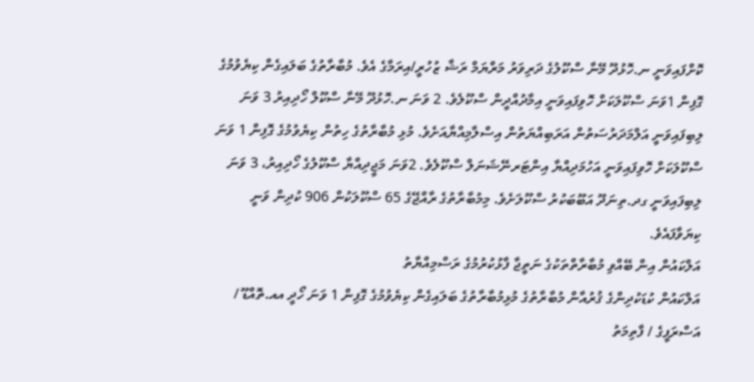ކޮށްފައިވަނީ ނ.ހޮޅުދޫ މޭނާ ސްކޫލުގެ ދަރިވަރު މަރްޔަމް ރަޝާ ޒުހުރީ/އިރަމާގެ އެވެ. މުބާރާތުގެ ބަލައިގެން ކިޔެވުމުގެ ގޮފިން 1ވަނަ ސްކޫލަކަށް ހޮވިފައިވަނީ އިމާދުއްދީން ސްކޫލެވެ. 2 ވަނަ ނ.ހޮޅުދޫ މޭނާ ސްކޫލް ހޯދިއިރު 3 ވަނަ ލިބިފައިވަނީ އަލްމަދަރުސަތުން އަރަބިއްޔަތުން އިސްލާމިއްޔާއަށެވެ. މުޅި މުބާރާތުގެ ހިތުން ކިޔެވުމުގެ ގޮފިން 1 ވަނަ ސްކޫލަކަށް ހޮވިފައިވަނީ އަހުމަދިއްޔާ އިންޓަރނޭޝަނަލް ސްކޫލެވެ. 2ވަނަ މަޖީދިއްޔާ ސްކޫލުގެ ހޯދިއިރު، 3 ވަނަ ލިބިފައިވަނީ ގދ.ތިނަދޫ އަބޫބަކުރު ސްކޫލަށެވެ. މިމުބާރާތުގެ ރާއްޖޭގެ 65 ސްކޫލަކުން 906 ކުދިން ވަނީ ކިޔަވާފައެވެ.
އަލްކައުން އިން ބޭއްވި މުބާރާތްތަކުގެ ނަތީޖާ ފާޅުކުރުމުގެ ރަސްމިއްޔާތު
އަލްކައުން ކުޑަކުދިންގެ ޤުރުއާން މުބާރާތުގެ މުޅިމުބާރާތުގެ ބަލައިގެން ކިޔެވުމުގެ ގޮފިން 1 ވަނަ ހޯދީ އއ.ތޮއްޑޫ / އަސްރަފީގެ / ފާތިމަތު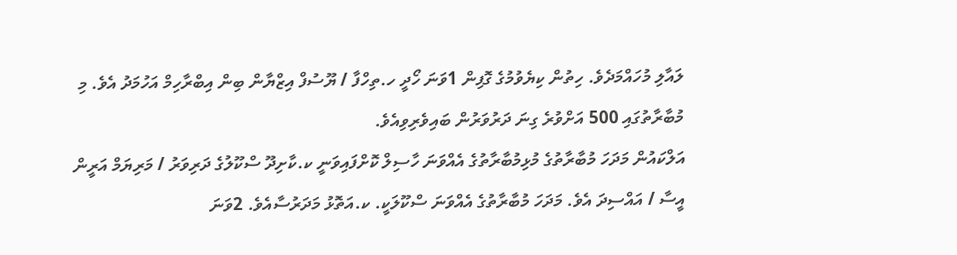ލައާލި މުހައްމަދެވެ. ހިތުން ކިޔެވުމުގެ ގޮފިން 1ވަނަ ހޯދީ ހ.ތިހްފާ / ޔޫސުފް އިޒްޔާން ބިން އިބްރާހިމް އަހުމަދު އެވެ. މި މުބާރާތުގައި 500 އަށްވުރެ ގިނަ ދަރުވަރުން ބައިވެރިވިއެވެ.
އަލްކައުން މަދަހަ މުބާރާތުގެ މުޅިމުބާރާތުގެ އެއްވަނަ ހާސިލް ކޮށްފައިވަނީ ކ.ކާށިދޫ ސްކޫލުގެ ދަރިވަރު / މަރިޔަމް އަރީން އީސާ / އައްސިދަ އެވެ. މަދަހަ މުބާރާތުގެ އެއްވަނަ ސްކޫލަކީ. ކ.އަތޮޅު މަދަރުސާއެވެ. 2ވަނަ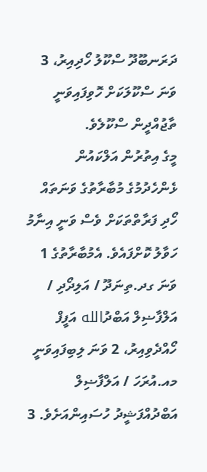ދަރަނބޫދޫ ސްކޫލު ހޯދިއިރު، 3 ވަނަ ސްކޫލަކަށް ހޮވިފައިވަނީ ތާޖުއްދީން ސްކޫލެވެ.
މީގެ އިތުރުން އަލްކައުން ޅެންހެދުމުގެ މުބާރާތުގެ ވަނަތައް ހޯދި ފަރާތްތަކަށް ވެސް ވަނީ އިނާމު ހަވާލު ކޮށްފައެވެ. އެމުބާރާތުގެ 1 ވަނަ ގދ.ތިނަދޫ / އަލިދޯދި / އަލްފާޟިލް އަބްދުالله އަފީފް ހޯއްދެވިއިރު، 2 ވަނަ ލިބިފައިވަނީ މއ.އުރަހަ / އަލްފާޟިލް އަބްދުއްފަޝީދު ހުސައިންއަށެވެ. 3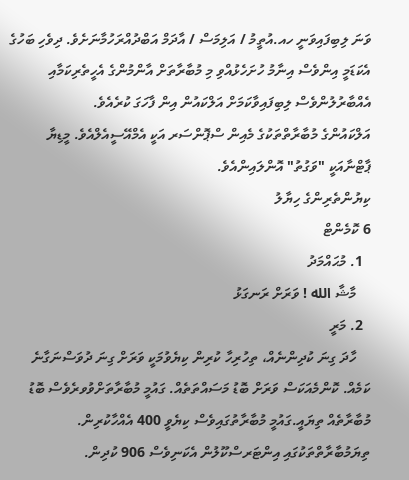ވަނަ ލިބިފައިވަނީ ހއ.އުތީމު / އަލިމަސް / އާދަމް އަބްދުއްރަހުމާނަށެވެ. ދިވެހި ބަހުގެ އެކަޑަމީ އިންވެސް އިނާމު ހުށަހެޅުއްވި މި މުބާރާތަށް އާންމުންގެ އެހީތެރިކަމާއި އެއްބާރުލުންވެސް ލިބިފައިވާކަމަށް އަލްކައުން އިން ފާހަގަ ކުރެއެވެ.
އަލްކައުންގެ މުބާރާތްތަކުގެ މެއިން ސްޕޮންސަރ އަކީ އެމްއޭސީއެލްއެވެ. މީޑިޔާ ޕާޓްނާއަކީ "ވަގުތު" އޮންލައިންއެވެ.
ކިޔުންތެރިންގެ ހިޔާލު
6 ކޮމެންޓް
  1. މުޙައްމަދު
    މާޝާ الله ! ވަރަށް ރަނގަޅު
  2. މަރީ
    ހާދަ ގިނަ ކުދިންނެއް، ތިހުރިހާ ކުރިން ކިޔެވުމަކީ ވަރަށް ގިނަ ދުވަސްނަގާނެ ކަމެއް. ކޮންމެއަކަސް ވަރަށް ބޮޑު މަސައްތަތެއް. ގައުމީ މުބާރާތަށްވުވރެވެސް ބޮޑު މުބާރާތެއް ތިޔައީ.ގައުމީ މުބާރާތުގައިވެސް ކިޔެވީ 400 އެއްހާކުރިން. ތިޔަމުބާރާތްތަކުގައި އިންޓަރސްކޫލުން އެކަނިވެސް 906 ކުދިން.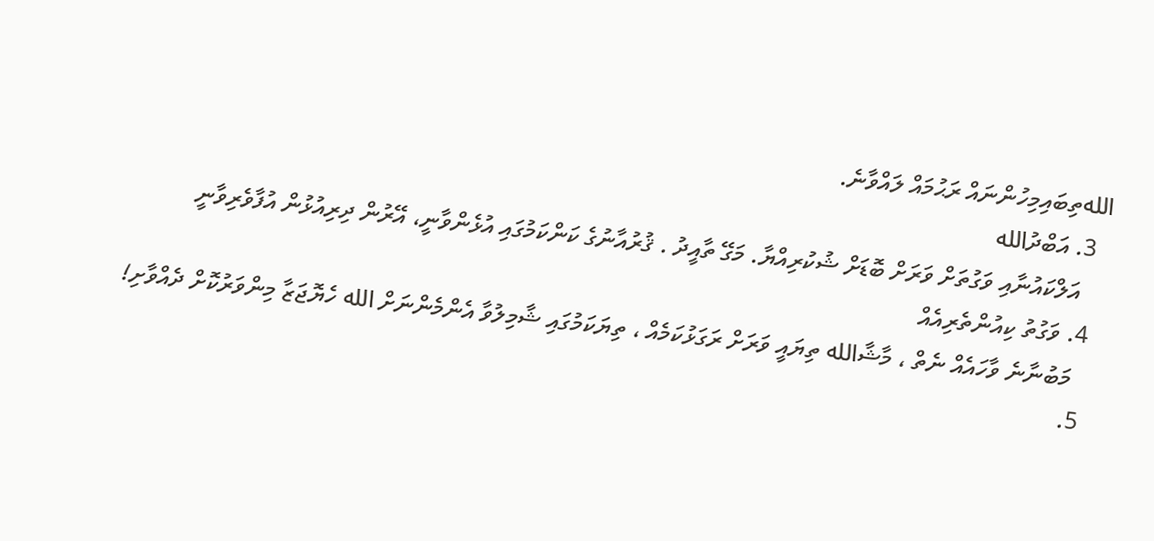اللهތިބައިމިހުންނައް ރަޙުމައް ލައްވާނެ.
  3. އަބްދުالله
    އަލްކައުނާއި ވަގުތަށް ވަރަށް ބޮޑަށް ޝުކުރިއްޔާ. މަގޭ ތާއީދު . ޤުރުއާނުގެ ކަންކަމުގައި އުޅެންވާނީ، އޭރުން ދިރިއުޅުން އުފާވެރިވާނީ
  4. ވަގުތު ކިއުންތެރިއެއް
    މަބުނާނެ ވާހައެއް ނެތް ، މާޝާالله ތިޔައީ ވަރަށް ރަގަޅުކަމެއް ، ތިޔަކަމުގައި ޝާމިލުވާ އެންމެންނަށް الله ހެޔޮޖަޒާ މިންވަރުކޮށް ދެއްވާށި!
  5.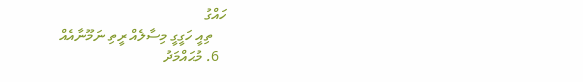ހައްގު
    ތިއީ ހަގީގީ މިސާލެއް ރީތި ނަމޫނާއެއް
  6. މުޙައްމަދު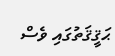ޙަޤީޤަތުގައި ވެސް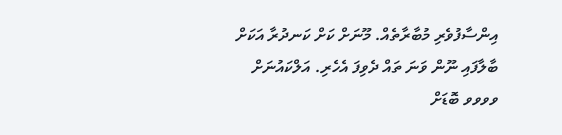އިންސާފުވެރި މުބާރާތެއް. މޫނަށް ކަށް ކަނދުރާ އަކަށް ބާލާފައި ނޫން ވަނަ ތައް ދެވިފަ އެހެރި. އަލްކައުނަށް ވވވވ ބޮޑަށް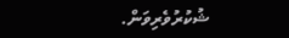ޝުކުރުވެރިވަން.